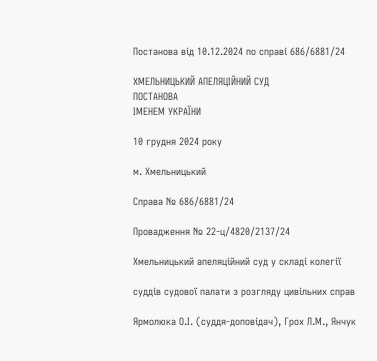Постанова від 10.12.2024 по справі 686/6881/24

ХМЕЛЬНИЦЬКИЙ АПЕЛЯЦІЙНИЙ СУД
ПОСТАНОВА
ІМЕНЕМ УКРАЇНИ

10 грудня 2024 року

м. Хмельницький

Справа № 686/6881/24

Провадження № 22-ц/4820/2137/24

Хмельницький апеляційний суд у складі колегії

суддів судової палати з розгляду цивільних справ

Ярмолюка О.І. (суддя-доповідач), Грох Л.М., Янчук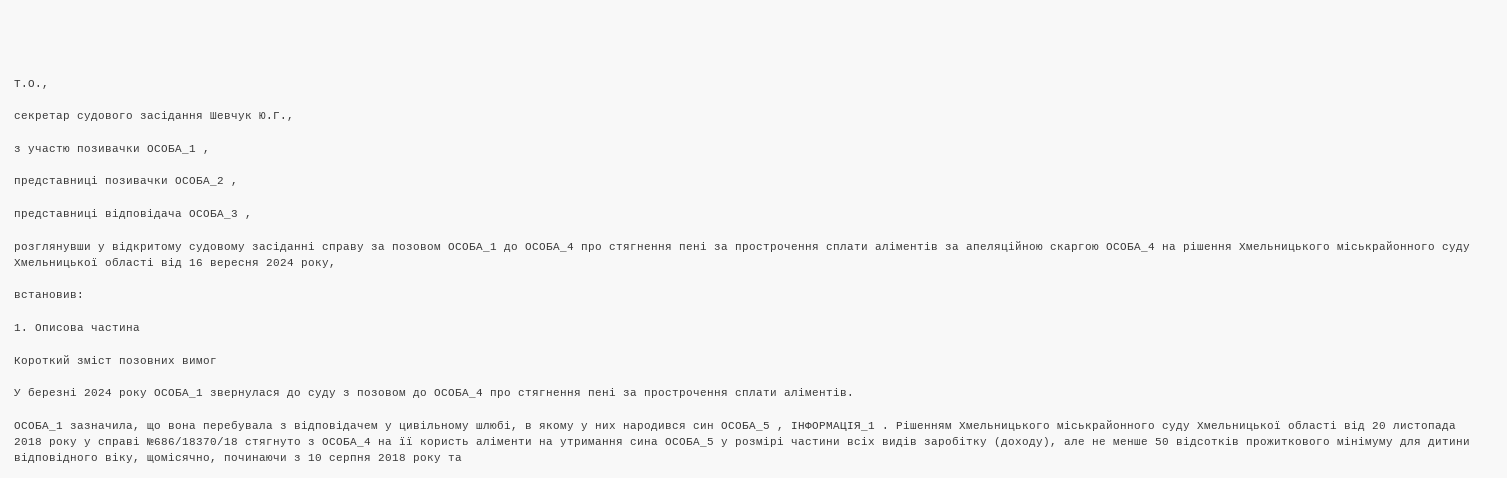Т.О.,

секретар судового засідання Шевчук Ю.Г.,

з участю позивачки ОСОБА_1 ,

представниці позивачки ОСОБА_2 ,

представниці відповідача ОСОБА_3 ,

розглянувши у відкритому судовому засіданні справу за позовом ОСОБА_1 до ОСОБА_4 про стягнення пені за прострочення сплати аліментів за апеляційною скаргою ОСОБА_4 на рішення Хмельницького міськрайонного суду Хмельницької області від 16 вересня 2024 року,

встановив:

1. Описова частина

Короткий зміст позовних вимог

У березні 2024 року ОСОБА_1 звернулася до суду з позовом до ОСОБА_4 про стягнення пені за прострочення сплати аліментів.

ОСОБА_1 зазначила, що вона перебувала з відповідачем у цивільному шлюбі, в якому у них народився син ОСОБА_5 , ІНФОРМАЦІЯ_1 . Рішенням Хмельницького міськрайонного суду Хмельницької області від 20 листопада 2018 року у справі №686/18370/18 стягнуто з ОСОБА_4 на її користь аліменти на утримання сина ОСОБА_5 у розмірі частини всіх видів заробітку (доходу), але не менше 50 відсотків прожиткового мінімуму для дитини відповідного віку, щомісячно, починаючи з 10 серпня 2018 року та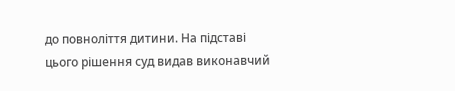до повноліття дитини. На підставі цього рішення суд видав виконавчий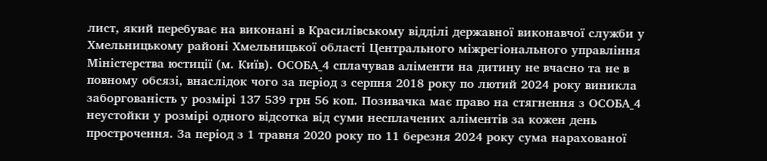лист, який перебуває на виконані в Красилівському відділі державної виконавчої служби у Хмельницькому районі Хмельницької області Центрального міжрегіонального управління Міністерства юстиції (м. Київ). ОСОБА_4 сплачував аліменти на дитину не вчасно та не в повному обсязі, внаслідок чого за період з серпня 2018 року по лютий 2024 року виникла заборгованість у розмірі 137 539 грн 56 коп. Позивачка має право на стягнення з ОСОБА_4 неустойки у розмірі одного відсотка від суми несплачених аліментів за кожен день прострочення. За період з 1 травня 2020 року по 11 березня 2024 року сума нарахованої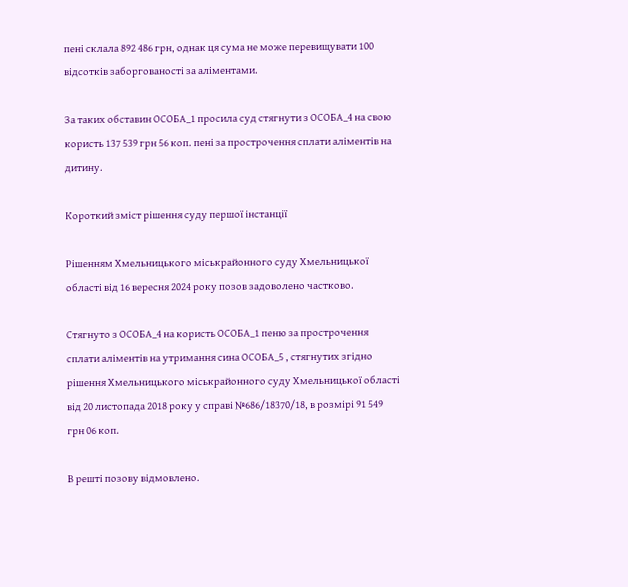пені склала 892 486 грн, однак ця сума не може перевищувати 100 відсотків заборгованості за аліментами.

За таких обставин ОСОБА_1 просила суд стягнути з ОСОБА_4 на свою користь 137 539 грн 56 коп. пені за прострочення сплати аліментів на дитину.

Короткий зміст рішення суду першої інстанції

Рішенням Хмельницького міськрайонного суду Хмельницької області від 16 вересня 2024 року позов задоволено частково.

Стягнуто з ОСОБА_4 на користь ОСОБА_1 пеню за прострочення сплати аліментів на утримання сина ОСОБА_5 , стягнутих згідно рішення Хмельницького міськрайонного суду Хмельницької області від 20 листопада 2018 року у справі №686/18370/18, в розмірі 91 549 грн 06 коп.

В решті позову відмовлено.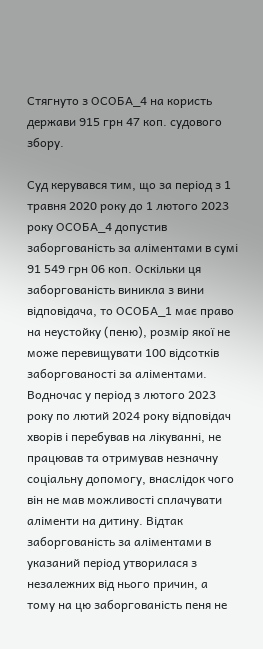Стягнуто з ОСОБА_4 на користь держави 915 грн 47 коп. судового збору.

Суд керувався тим, що за період з 1 травня 2020 року до 1 лютого 2023 року ОСОБА_4 допустив заборгованість за аліментами в сумі 91 549 грн 06 коп. Оскільки ця заборгованість виникла з вини відповідача, то ОСОБА_1 має право на неустойку (пеню), розмір якої не може перевищувати 100 відсотків заборгованості за аліментами. Водночас у період з лютого 2023 року по лютий 2024 року відповідач хворів і перебував на лікуванні, не працював та отримував незначну соціальну допомогу, внаслідок чого він не мав можливості сплачувати аліменти на дитину. Відтак заборгованість за аліментами в указаний період утворилася з незалежних від нього причин, а тому на цю заборгованість пеня не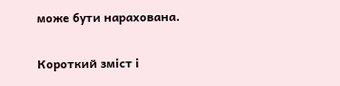може бути нарахована.

Короткий зміст і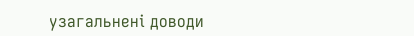узагальнені доводи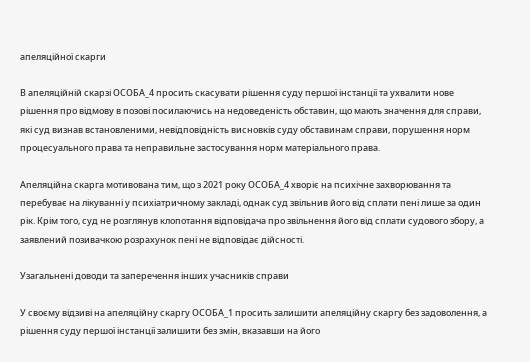апеляційної скарги

В апеляційній скарзі ОСОБА_4 просить скасувати рішення суду першої інстанції та ухвалити нове рішення про відмову в позові посилаючись на недоведеність обставин, що мають значення для справи, які суд визнав встановленими, невідповідність висновків суду обставинам справи, порушення норм процесуального права та неправильне застосування норм матеріального права.

Апеляційна скарга мотивована тим, що з 2021 року ОСОБА_4 хворіє на психічне захворювання та перебуває на лікуванні у психіатричному закладі, однак суд звільнив його від сплати пені лише за один рік. Крім того, суд не розглянув клопотання відповідача про звільнення його від сплати судового збору, а заявлений позивачкою розрахунок пені не відповідає дійсності.

Узагальнені доводи та заперечення інших учасників справи

У своєму відзиві на апеляційну скаргу ОСОБА_1 просить залишити апеляційну скаргу без задоволення, а рішення суду першої інстанції залишити без змін, вказавши на його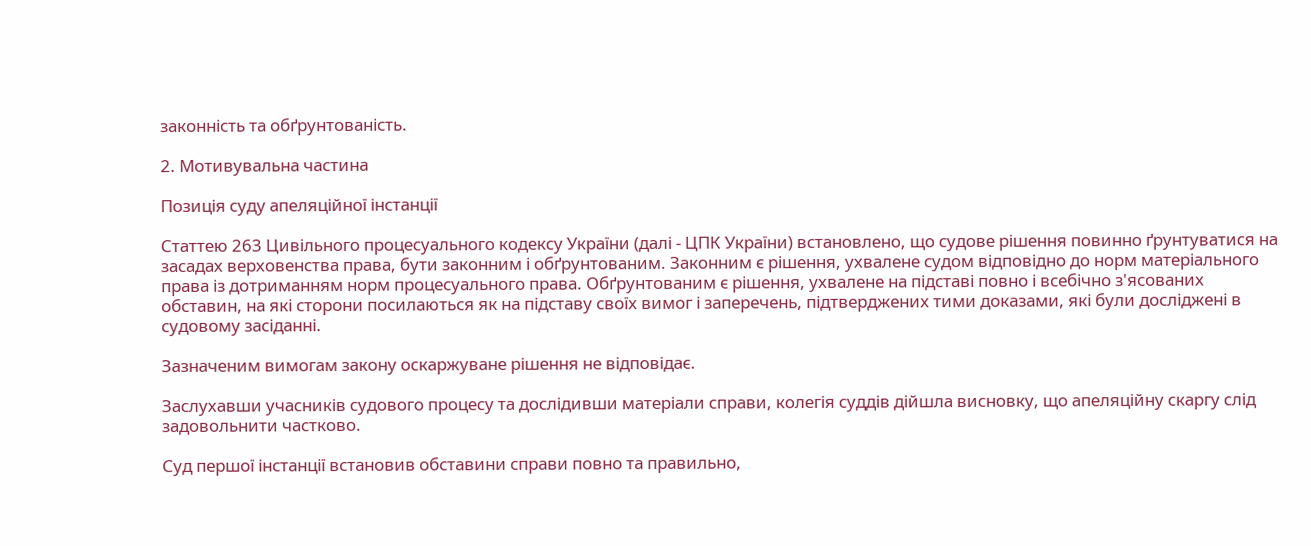законність та обґрунтованість.

2. Мотивувальна частина

Позиція суду апеляційної інстанції

Статтею 263 Цивільного процесуального кодексу України (далі - ЦПК України) встановлено, що судове рішення повинно ґрунтуватися на засадах верховенства права, бути законним і обґрунтованим. Законним є рішення, ухвалене судом відповідно до норм матеріального права із дотриманням норм процесуального права. Обґрунтованим є рішення, ухвалене на підставі повно і всебічно з'ясованих обставин, на які сторони посилаються як на підставу своїх вимог і заперечень, підтверджених тими доказами, які були досліджені в судовому засіданні.

Зазначеним вимогам закону оскаржуване рішення не відповідає.

Заслухавши учасників судового процесу та дослідивши матеріали справи, колегія суддів дійшла висновку, що апеляційну скаргу слід задовольнити частково.

Суд першої інстанції встановив обставини справи повно та правильно,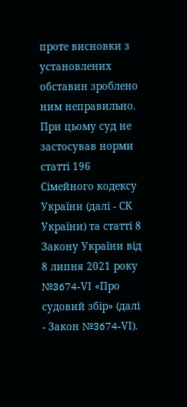проте висновки з установлених обставин зроблено ним неправильно. При цьому суд не застосував норми статті 196 Сімейного кодексу України (далі - СК України) та статті 8 Закону України від 8 липня 2021 року №3674-VІ «Про судовий збір» (далі - Закон №3674-VІ).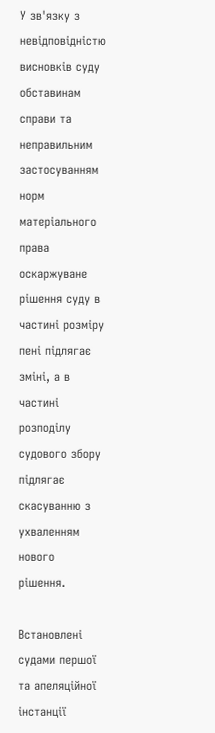У зв'язку з невідповідністю висновків суду обставинам справи та неправильним застосуванням норм матеріального права оскаржуване рішення суду в частині розміру пені підлягає зміні, а в частині розподілу судового збору підлягає скасуванню з ухваленням нового рішення.

Встановлені судами першої та апеляційної інстанції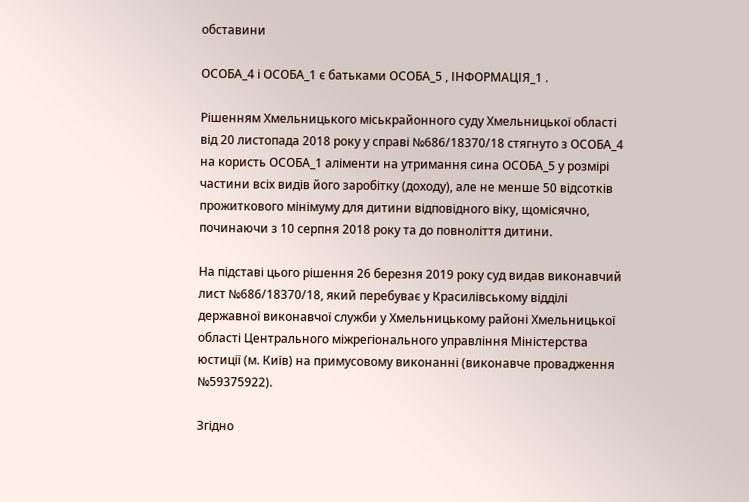обставини

ОСОБА_4 і ОСОБА_1 є батьками ОСОБА_5 , ІНФОРМАЦІЯ_1 .

Рішенням Хмельницького міськрайонного суду Хмельницької області від 20 листопада 2018 року у справі №686/18370/18 стягнуто з ОСОБА_4 на користь ОСОБА_1 аліменти на утримання сина ОСОБА_5 у розмірі частини всіх видів його заробітку (доходу), але не менше 50 відсотків прожиткового мінімуму для дитини відповідного віку, щомісячно, починаючи з 10 серпня 2018 року та до повноліття дитини.

На підставі цього рішення 26 березня 2019 року суд видав виконавчий лист №686/18370/18, який перебуває у Красилівському відділі державної виконавчої служби у Хмельницькому районі Хмельницької області Центрального міжрегіонального управління Міністерства юстиції (м. Київ) на примусовому виконанні (виконавче провадження №59375922).

Згідно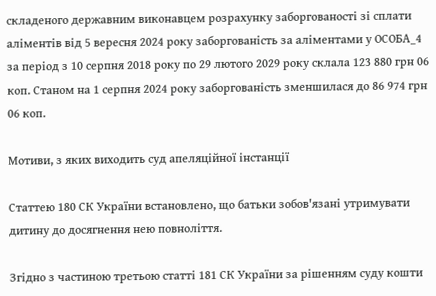складеного державним виконавцем розрахунку заборгованості зі сплати аліментів від 5 вересня 2024 року заборгованість за аліментами у ОСОБА_4 за період з 10 серпня 2018 року по 29 лютого 2029 року склала 123 880 грн 06 коп. Станом на 1 серпня 2024 року заборгованість зменшилася до 86 974 грн 06 коп.

Мотиви, з яких виходить суд апеляційної інстанції

Статтею 180 СК України встановлено, що батьки зобов'язані утримувати дитину до досягнення нею повноліття.

Згідно з частиною третьою статті 181 СК України за рішенням суду кошти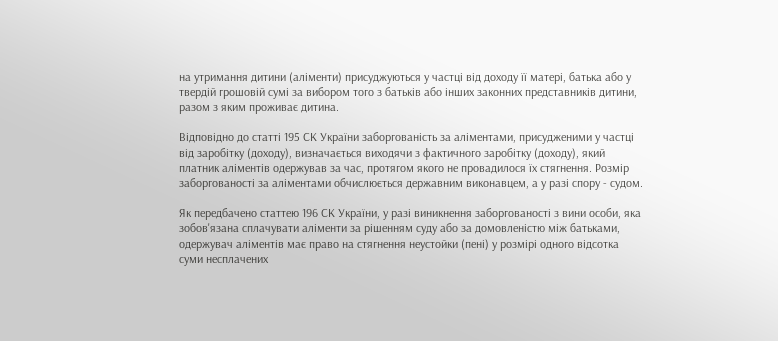на утримання дитини (аліменти) присуджуються у частці від доходу її матері, батька або у твердій грошовій сумі за вибором того з батьків або інших законних представників дитини, разом з яким проживає дитина.

Відповідно до статті 195 СК України заборгованість за аліментами, присудженими у частці від заробітку (доходу), визначається виходячи з фактичного заробітку (доходу), який платник аліментів одержував за час, протягом якого не провадилося їх стягнення. Розмір заборгованості за аліментами обчислюється державним виконавцем, а у разі спору - судом.

Як передбачено статтею 196 СК України, у разі виникнення заборгованості з вини особи, яка зобов'язана сплачувати аліменти за рішенням суду або за домовленістю між батьками, одержувач аліментів має право на стягнення неустойки (пені) у розмірі одного відсотка суми несплачених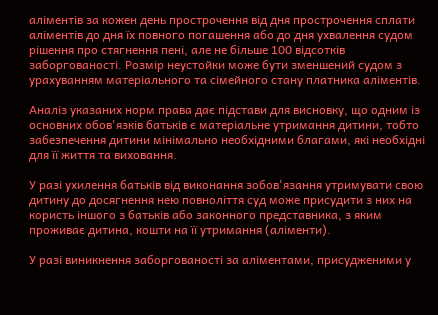аліментів за кожен день прострочення від дня прострочення сплати аліментів до дня їх повного погашення або до дня ухвалення судом рішення про стягнення пені, але не більше 100 відсотків заборгованості. Розмір неустойки може бути зменшений судом з урахуванням матеріального та сімейного стану платника аліментів.

Аналіз указаних норм права дає підстави для висновку, що одним із основних обов'язків батьків є матеріальне утримання дитини, тобто забезпечення дитини мінімально необхідними благами, які необхідні для її життя та виховання.

У разі ухилення батьків від виконання зобов'язання утримувати свою дитину до досягнення нею повноліття суд може присудити з них на користь іншого з батьків або законного представника, з яким проживає дитина, кошти на її утримання (аліменти).

У разі виникнення заборгованості за аліментами, присудженими у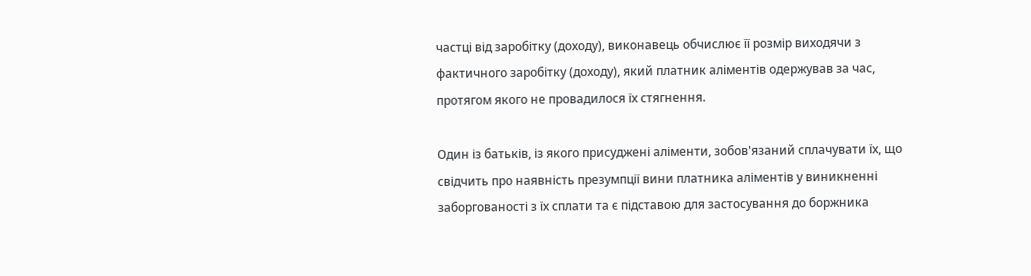частці від заробітку (доходу), виконавець обчислює її розмір виходячи з фактичного заробітку (доходу), який платник аліментів одержував за час, протягом якого не провадилося їх стягнення.

Один із батьків, із якого присуджені аліменти, зобов'язаний сплачувати їх, що свідчить про наявність презумпції вини платника аліментів у виникненні заборгованості з їх сплати та є підставою для застосування до боржника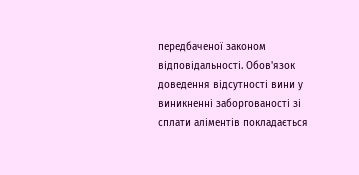передбаченої законом відповідальності. Обов'язок доведення відсутності вини у виникненні заборгованості зі сплати аліментів покладається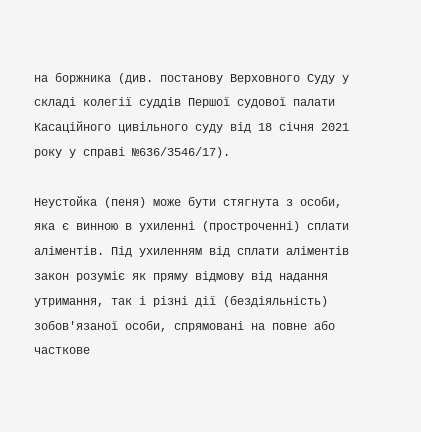на боржника (див. постанову Верховного Суду у складі колегії суддів Першої судової палати Касаційного цивільного суду від 18 січня 2021 року у справі №636/3546/17).

Неустойка (пеня) може бути стягнута з особи, яка є винною в ухиленні (простроченні) сплати аліментів. Під ухиленням від сплати аліментів закон розуміє як пряму відмову від надання утримання, так і різні дії (бездіяльність) зобов'язаної особи, спрямовані на повне або часткове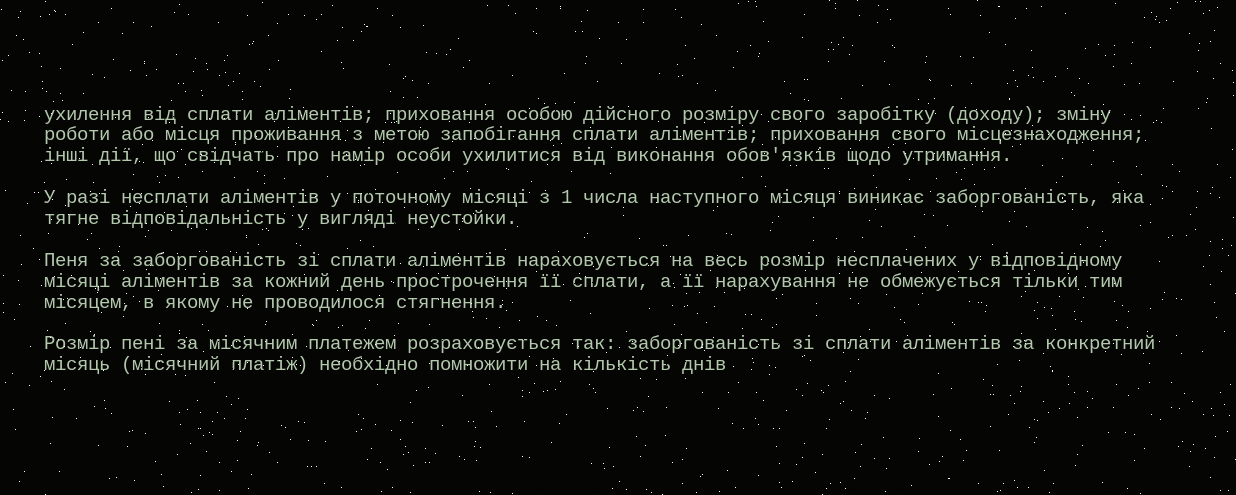ухилення від сплати аліментів; приховання особою дійсного розміру свого заробітку (доходу); зміну роботи або місця проживання з метою запобігання сплати аліментів; приховання свого місцезнаходження; інші дії, що свідчать про намір особи ухилитися від виконання обов'язків щодо утримання.

У разі несплати аліментів у поточному місяці з 1 числа наступного місяця виникає заборгованість, яка тягне відповідальність у вигляді неустойки.

Пеня за заборгованість зі сплати аліментів нараховується на весь розмір несплачених у відповідному місяці аліментів за кожний день прострочення її сплати, а її нарахування не обмежується тільки тим місяцем, в якому не проводилося стягнення.

Розмір пені за місячним платежем розраховується так: заборгованість зі сплати аліментів за конкретний місяць (місячний платіж) необхідно помножити на кількість днів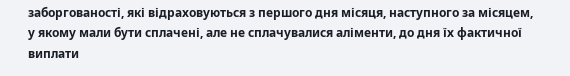заборгованості, які відраховуються з першого дня місяця, наступного за місяцем, у якому мали бути сплачені, але не сплачувалися аліменти, до дня їх фактичної виплати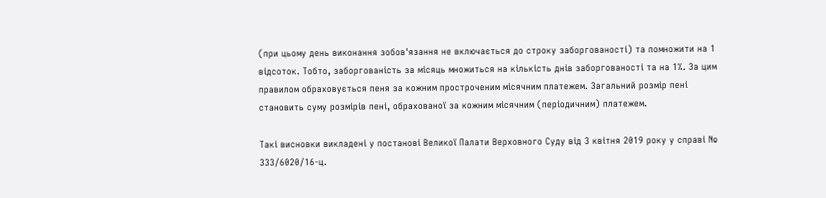(при цьому день виконання зобов'язання не включається до строку заборгованості) та помножити на 1 відсоток. Тобто, заборгованість за місяць множиться на кількість днів заборгованості та на 1%. За цим правилом обраховується пеня за кожним простроченим місячним платежем. Загальний розмір пені становить суму розмірів пені, обрахованої за кожним місячним (періодичним) платежем.

Такі висновки викладені у постанові Великої Палати Верховного Суду від 3 квітня 2019 року у справі № 333/6020/16-ц.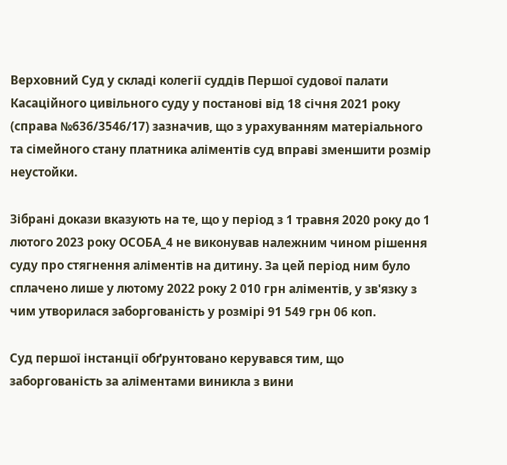Верховний Суд у складі колегії суддів Першої судової палати Касаційного цивільного суду у постанові від 18 січня 2021 року (справа №636/3546/17) зазначив, що з урахуванням матеріального та сімейного стану платника аліментів суд вправі зменшити розмір неустойки.

Зібрані докази вказують на те, що у період з 1 травня 2020 року до 1 лютого 2023 року ОСОБА_4 не виконував належним чином рішення суду про стягнення аліментів на дитину. За цей період ним було сплачено лише у лютому 2022 року 2 010 грн аліментів, у зв'язку з чим утворилася заборгованість у розмірі 91 549 грн 06 коп.

Суд першої інстанції обґрунтовано керувався тим, що заборгованість за аліментами виникла з вини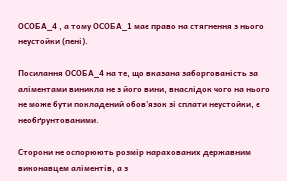ОСОБА_4 , а тому ОСОБА_1 має право на стягнення з нього неустойки (пені).

Посилання ОСОБА_4 на те, що вказана заборгованість за аліментами виникла не з його вини, внаслідок чого на нього не може бути покладений обов'язок зі сплати неустойки, є необґрунтованими.

Сторони не оспорюють розмір нарахованих державним виконавцем аліментів, а з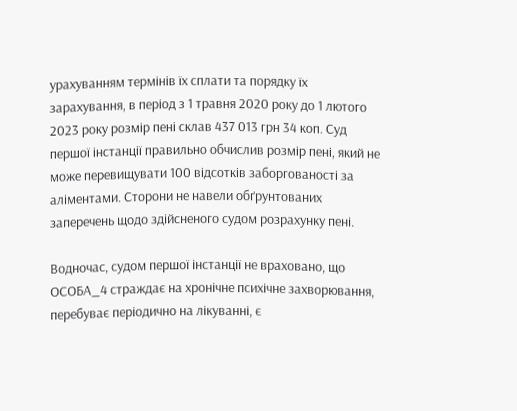урахуванням термінів їх сплати та порядку їх зарахування, в період з 1 травня 2020 року до 1 лютого 2023 року розмір пені склав 437 013 грн 34 коп. Суд першої інстанції правильно обчислив розмір пені, який не може перевищувати 100 відсотків заборгованості за аліментами. Сторони не навели обґрунтованих заперечень щодо здійсненого судом розрахунку пені.

Водночас, судом першої інстанції не враховано, що ОСОБА_4 страждає на хронічне психічне захворювання, перебуває періодично на лікуванні, є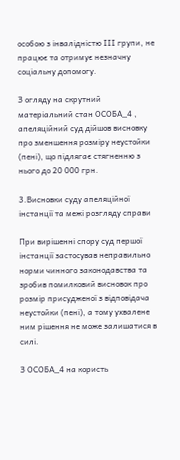особою з інвалідністю ІІІ групи, не працює та отримує незначну соціальну допомогу.

З огляду на скрутний матеріальний стан ОСОБА_4 , апеляційний суд дійшов висновку про зменшення розміру неустойки (пені), що підлягає стягненню з нього до 20 000 грн.

3.Висновки суду апеляційної інстанції та межі розгляду справи

При вирішенні спору суд першої інстанції застосував неправильно норми чинного законодавства та зробив помилковий висновок про розмір присудженої з відповідача неустойки (пені), а тому ухвалене ним рішення не може залишатися в силі.

З ОСОБА_4 на користь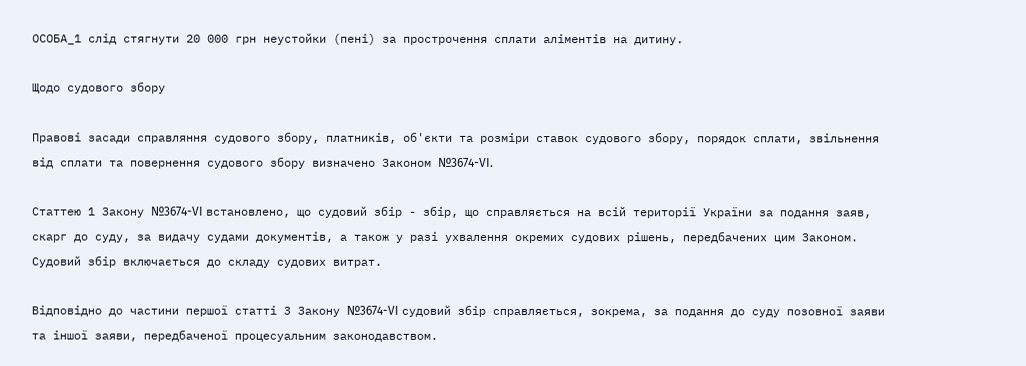ОСОБА_1 слід стягнути 20 000 грн неустойки (пені) за прострочення сплати аліментів на дитину.

Щодо судового збору

Правові засади справляння судового збору, платників, об'єкти та розміри ставок судового збору, порядок сплати, звільнення від сплати та повернення судового збору визначено Законом №3674-VI.

Статтею 1 Закону №3674-VI встановлено, що судовий збір - збір, що справляється на всій території України за подання заяв, скарг до суду, за видачу судами документів, а також у разі ухвалення окремих судових рішень, передбачених цим Законом. Судовий збір включається до складу судових витрат.

Відповідно до частини першої статті 3 Закону №3674-VI судовий збір справляється, зокрема, за подання до суду позовної заяви та іншої заяви, передбаченої процесуальним законодавством.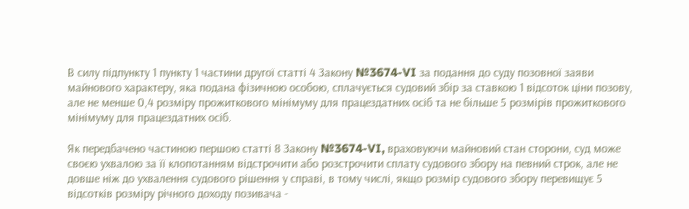В силу підпункту 1 пункту 1 частини другої статті 4 Закону №3674-VI за подання до суду позовної заяви майнового характеру, яка подана фізичною особою, сплачується судовий збір за ставкою 1 відсоток ціни позову, але не менше 0,4 розміру прожиткового мінімуму для працездатних осіб та не більше 5 розмірів прожиткового мінімуму для працездатних осіб.

Як передбачено частиною першою статті 8 Закону №3674-VI, враховуючи майновий стан сторони, суд може своєю ухвалою за її клопотанням відстрочити або розстрочити сплату судового збору на певний строк, але не довше ніж до ухвалення судового рішення у справі, в тому числі, якщо розмір судового збору перевищує 5 відсотків розміру річного доходу позивача -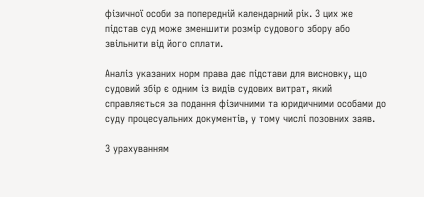фізичної особи за попередній календарний рік. З цих же підстав суд може зменшити розмір судового збору або звільнити від його сплати.

Аналіз указаних норм права дає підстави для висновку, що судовий збір є одним із видів судових витрат, який справляється за подання фізичними та юридичними особами до суду процесуальних документів, у тому числі позовних заяв.

З урахуванням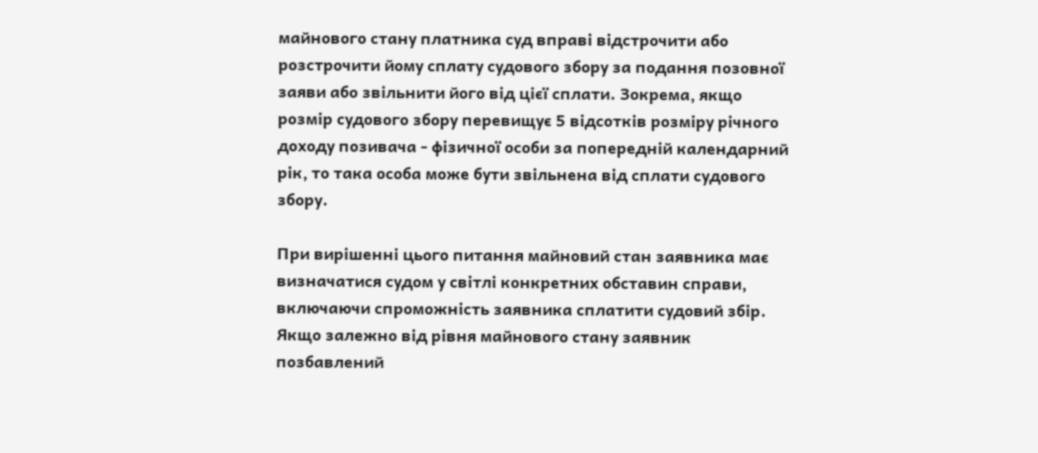майнового стану платника суд вправі відстрочити або розстрочити йому сплату судового збору за подання позовної заяви або звільнити його від цієї сплати. Зокрема, якщо розмір судового збору перевищує 5 відсотків розміру річного доходу позивача - фізичної особи за попередній календарний рік, то така особа може бути звільнена від сплати судового збору.

При вирішенні цього питання майновий стан заявника має визначатися судом у світлі конкретних обставин справи, включаючи спроможність заявника сплатити судовий збір. Якщо залежно від рівня майнового стану заявник позбавлений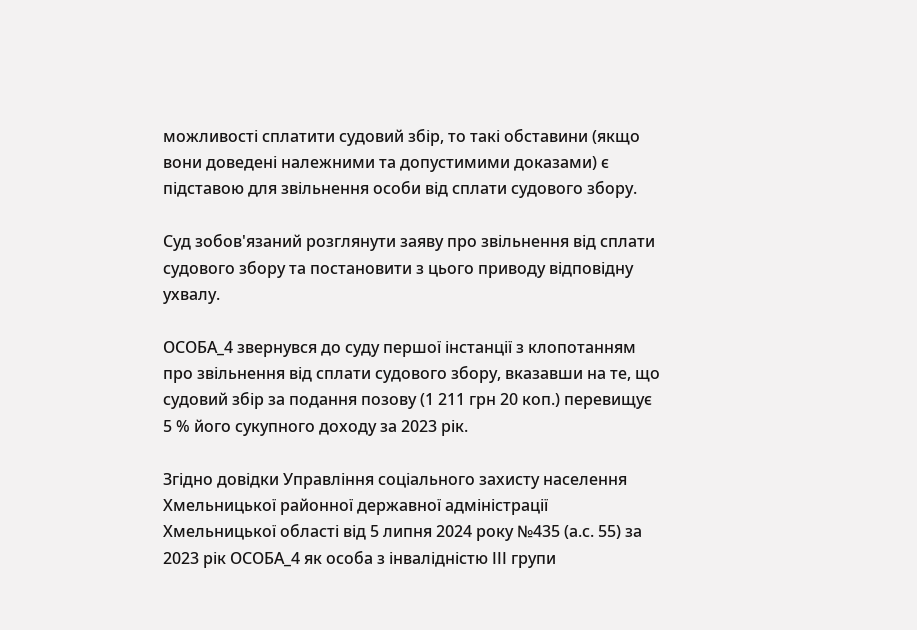можливості сплатити судовий збір, то такі обставини (якщо вони доведені належними та допустимими доказами) є підставою для звільнення особи від сплати судового збору.

Суд зобов'язаний розглянути заяву про звільнення від сплати судового збору та постановити з цього приводу відповідну ухвалу.

ОСОБА_4 звернувся до суду першої інстанції з клопотанням про звільнення від сплати судового збору, вказавши на те, що судовий збір за подання позову (1 211 грн 20 коп.) перевищує 5 % його сукупного доходу за 2023 рік.

Згідно довідки Управління соціального захисту населення Хмельницької районної державної адміністрації Хмельницької області від 5 липня 2024 року №435 (а.с. 55) за 2023 рік ОСОБА_4 як особа з інвалідністю ІІІ групи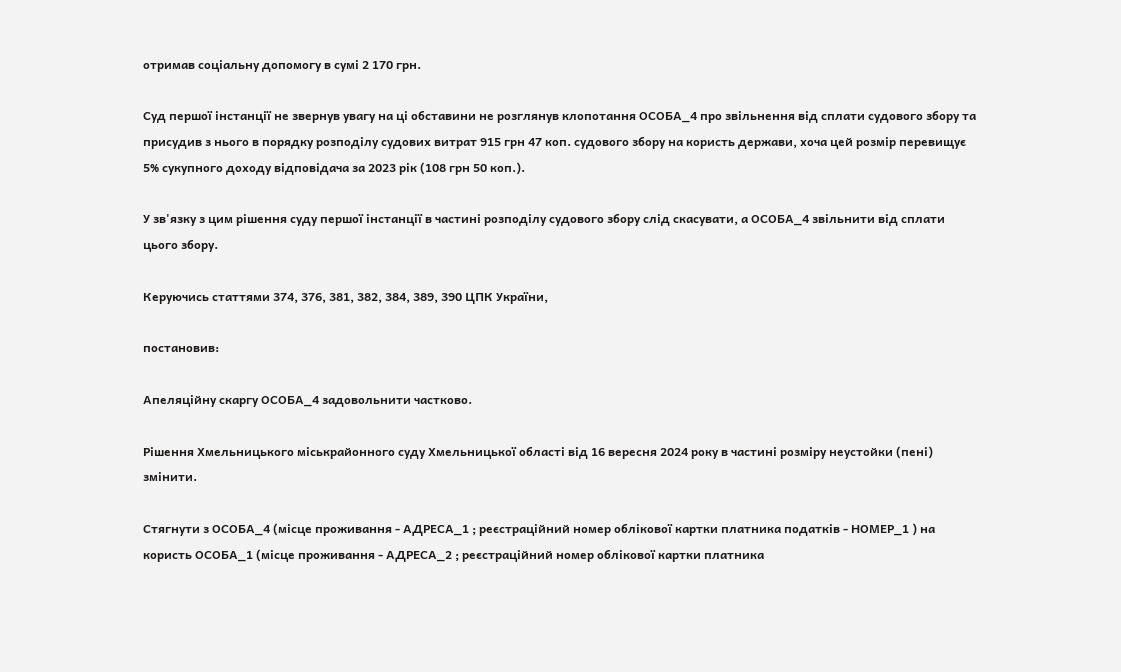отримав соціальну допомогу в сумі 2 170 грн.

Суд першої інстанції не звернув увагу на ці обставини не розглянув клопотання ОСОБА_4 про звільнення від сплати судового збору та присудив з нього в порядку розподілу судових витрат 915 грн 47 коп. судового збору на користь держави, хоча цей розмір перевищує 5% сукупного доходу відповідача за 2023 рік (108 грн 50 коп.).

У зв'язку з цим рішення суду першої інстанції в частині розподілу судового збору слід скасувати, а ОСОБА_4 звільнити від сплати цього збору.

Керуючись статтями 374, 376, 381, 382, 384, 389, 390 ЦПК України,

постановив:

Апеляційну скаргу ОСОБА_4 задовольнити частково.

Рішення Хмельницького міськрайонного суду Хмельницької області від 16 вересня 2024 року в частині розміру неустойки (пені) змінити.

Стягнути з ОСОБА_4 (місце проживання - АДРЕСА_1 ; реєстраційний номер облікової картки платника податків - НОМЕР_1 ) на користь ОСОБА_1 (місце проживання - АДРЕСА_2 ; реєстраційний номер облікової картки платника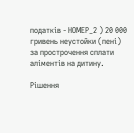податків - НОМЕР_2 ) 20 000 гривень неустойки (пені) за прострочення сплати аліментів на дитину.

Рішення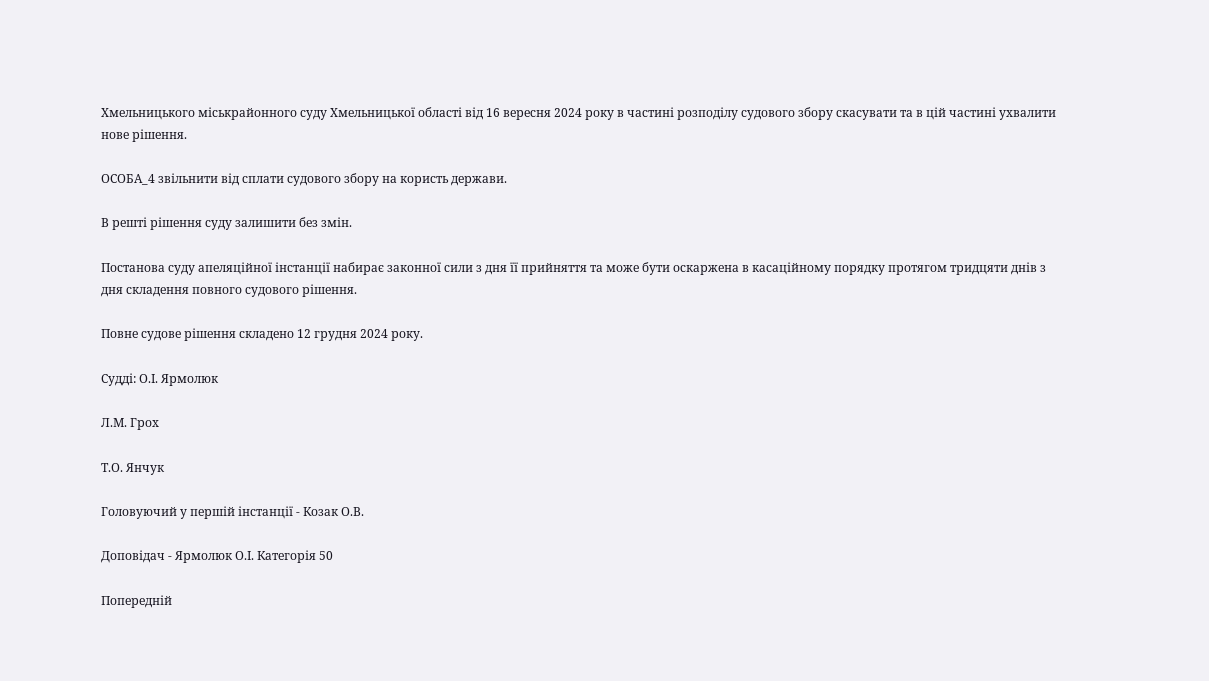Хмельницького міськрайонного суду Хмельницької області від 16 вересня 2024 року в частині розподілу судового збору скасувати та в цій частині ухвалити нове рішення.

ОСОБА_4 звільнити від сплати судового збору на користь держави.

В решті рішення суду залишити без змін.

Постанова суду апеляційної інстанції набирає законної сили з дня її прийняття та може бути оскаржена в касаційному порядку протягом тридцяти днів з дня складення повного судового рішення.

Повне судове рішення складено 12 грудня 2024 року.

Судді: О.І. Ярмолюк

Л.М. Грох

Т.О. Янчук

Головуючий у першій інстанції - Козак О.В.

Доповідач - Ярмолюк О.І. Категорія 50

Попередній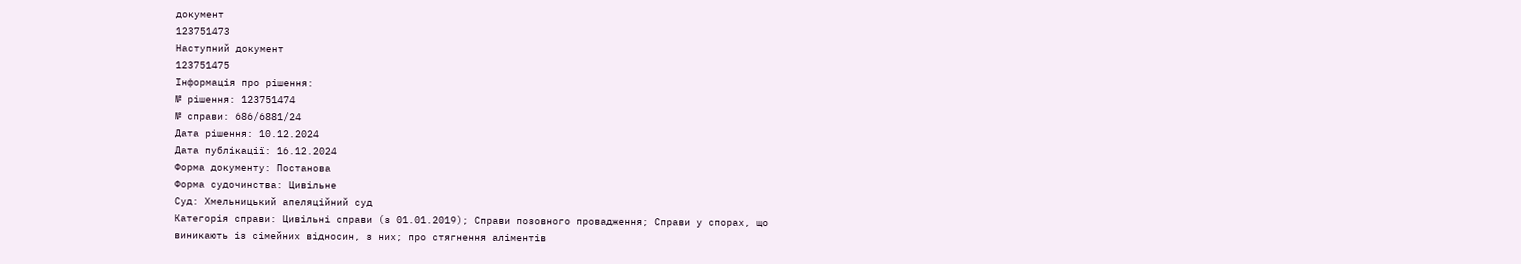документ
123751473
Наступний документ
123751475
Інформація про рішення:
№ рішення: 123751474
№ справи: 686/6881/24
Дата рішення: 10.12.2024
Дата публікації: 16.12.2024
Форма документу: Постанова
Форма судочинства: Цивільне
Суд: Хмельницький апеляційний суд
Категорія справи: Цивільні справи (з 01.01.2019); Справи позовного провадження; Справи у спорах, що виникають із сімейних відносин, з них; про стягнення аліментів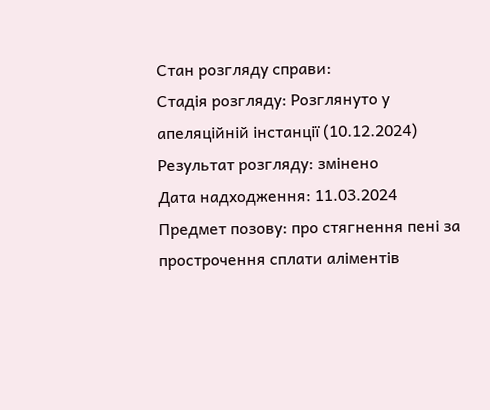Стан розгляду справи:
Стадія розгляду: Розглянуто у апеляційній інстанції (10.12.2024)
Результат розгляду: змінено
Дата надходження: 11.03.2024
Предмет позову: про стягнення пені за прострочення сплати аліментів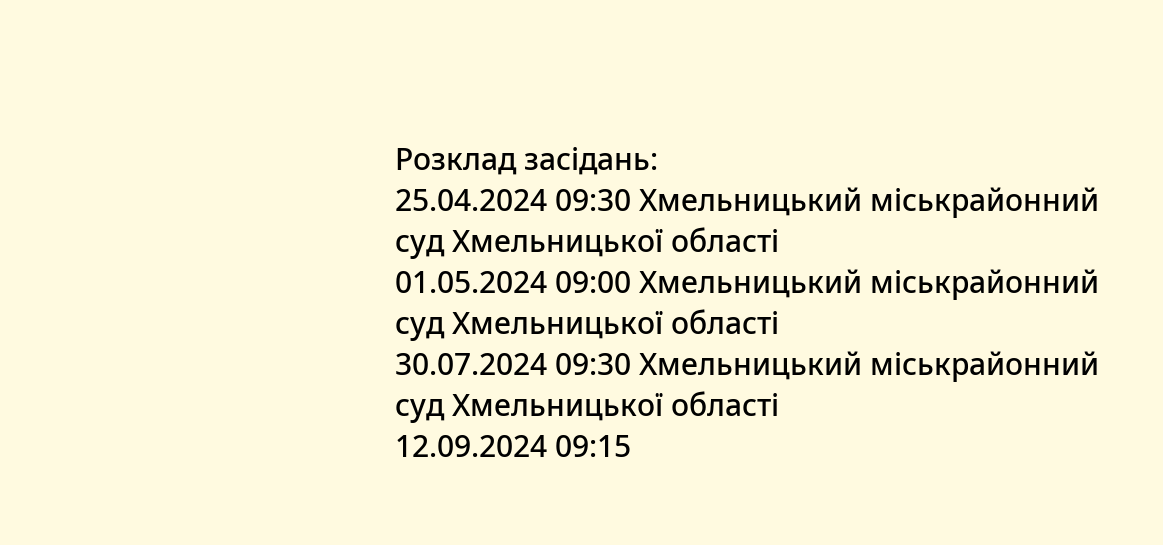Розклад засідань:
25.04.2024 09:30 Хмельницький міськрайонний суд Хмельницької області
01.05.2024 09:00 Хмельницький міськрайонний суд Хмельницької області
30.07.2024 09:30 Хмельницький міськрайонний суд Хмельницької області
12.09.2024 09:15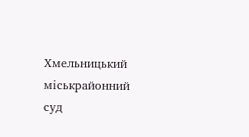Хмельницький міськрайонний суд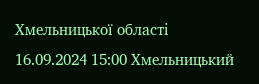Хмельницької області
16.09.2024 15:00 Хмельницький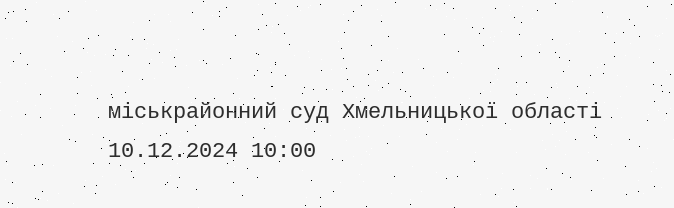міськрайонний суд Хмельницької області
10.12.2024 10:00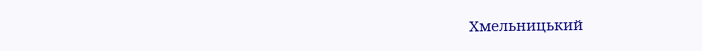Хмельницький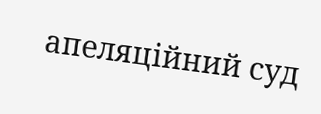апеляційний суд